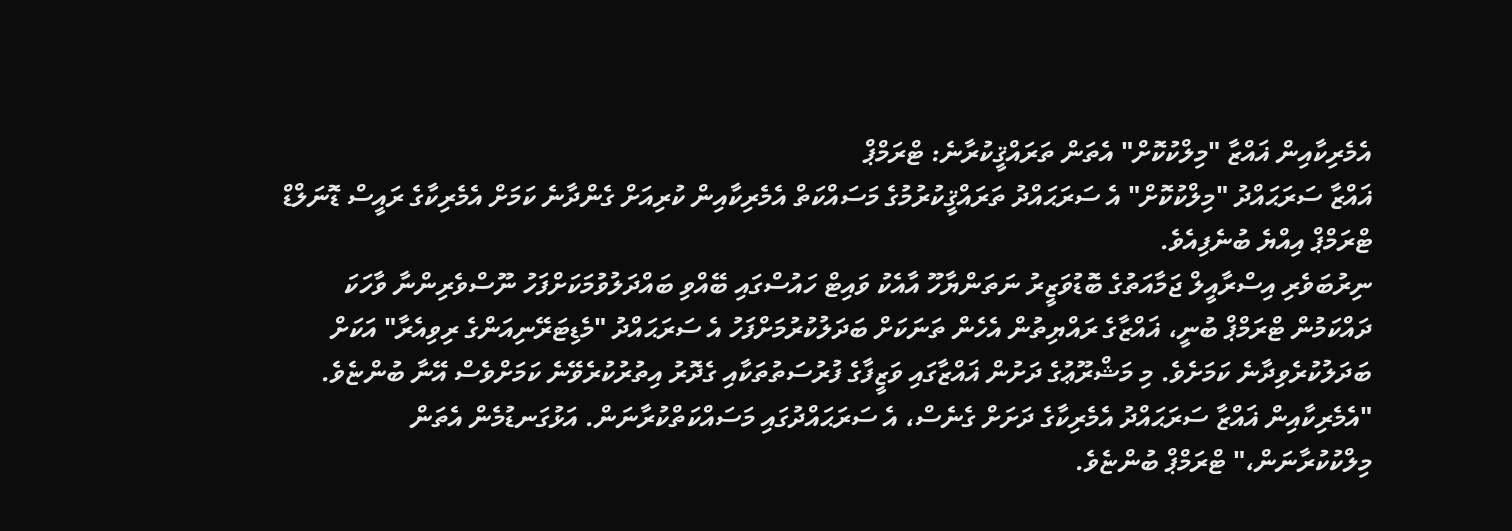އެމެރިކާއިން ޣައްޒާ "މިލްކުކޮށް" އެތަން ތަރައްޤީކުރާނެ: ޓްރަމްޕް
ޣައްޒާ ސަރަޙައްދު "މިލްކުކޮށް" އެ ސަރަޙައްދު ތަރައްޤީކުރުމުގެ މަސައްކަތް އެމެރިކާއިން ކުރިއަށް ގެންދާނެ ކަމަށް އެމެރިކާގެ ރައީސް ޑޮނަލްޑް ޓްރަމްޕް އިއްޔެ ބުނެފިއެވެ.
ނިރުބަވެރި އިސްރާއީލް ޖަމާއަތުގެ ބޮޑުވަޒީރު ނަތަންޔާހޫ އާއެކު ވައިޓް ހައުސްގައި ބޭއްވި ބައްދަލުވުމަކަށްފަހު ނޫސްވެރިންނާ ވާހަކަ ދައްކަމުން ޓްރަމްޕް ބުނީ، ޣައްޒާގެ ރައްޔިތުން އެހެން ތަނަކަށް ބަދަލުކުރުމަށްފަހު އެ ސަރަޙައްދު "މެޑިޓަރޭނިއަންގެ ރިވިއެރާ" އަކަށް ބަދަލުކުރެވިދާނެ ކަމަށެވެ. މި މަޝްރޫޢުގެ ދަށުން ޣައްޒާގައި ވަޒީފާގެ ފުރުސަތުތަކާއި ގެދޮރު އިތުރުކުރެވޭނެ ކަމަށްވެސް އޭނާ ބުންޏެވެ.
"އެމެރިކާއިން ޣައްޒާ ސަރަޙައްދު އެމެރިކާގެ ދަށަށް ގެނެސް، އެ ސަރަޙައްދުގައި މަސައްކަތްކުރާނަން. އަޅުގަނޑުމެން އެތަން މިލްކުކުރާނަން،" ޓްރަމްޕް ބުންޏެވެ.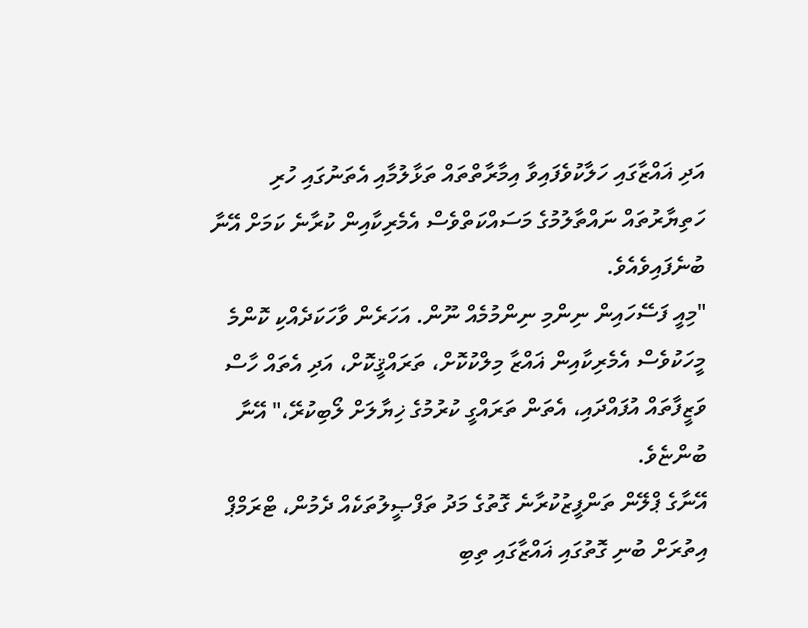އަދި ޣައްޒާގައި ހަލާކުވެފައިވާ އިމާރާތްތައް ތަޅާލުމާއި އެތަނުގައި ހުރި ހަތިޔާރުތައް ނައްތާލުމުގެ މަސައްކަތްވެސް އެމެރިކާއިން ކުރާނެ ކަމަށް އޭނާ ބުނެފައިވެއެވެ.
"މިއީ ފަސޭހައިން ނިންމި ނިންމުމެއް ނޫން. އަހަރެން ވާހަކަދެއްކި ކޮންމެ މީހަކުވެސް އެމެރިކާއިން ޣައްޒާ މިލްކުކޮށް، ތަރައްޤީކޮށް، އަދި އެތައް ހާސް ވަޒީފާތައް އުފައްދައި، އެތަން ތަރައްގީ ކުރުމުގެ ޚިޔާލަށް ލޯބިކުރޭ،" އޭނާ ބުންޏެވެ.
އޭނާގެ ޕްލޭން ތަންފީޒުކުރާނެ ގޮތުގެ މަދު ތަފްޞީލުތަކެއް ދެމުން، ޓްރަމްޕް އިތުރަށް ބުނި ގޮތުގައި ޣައްޒާގައި ތިބި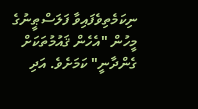ނިކަމެތިވެފައިވާ ފަލަސްޠީނުގެ މީހުން "އެހެން ޤައުމުތަކަށް ގެންދާނީ" ކަމަށެވެ. އަދި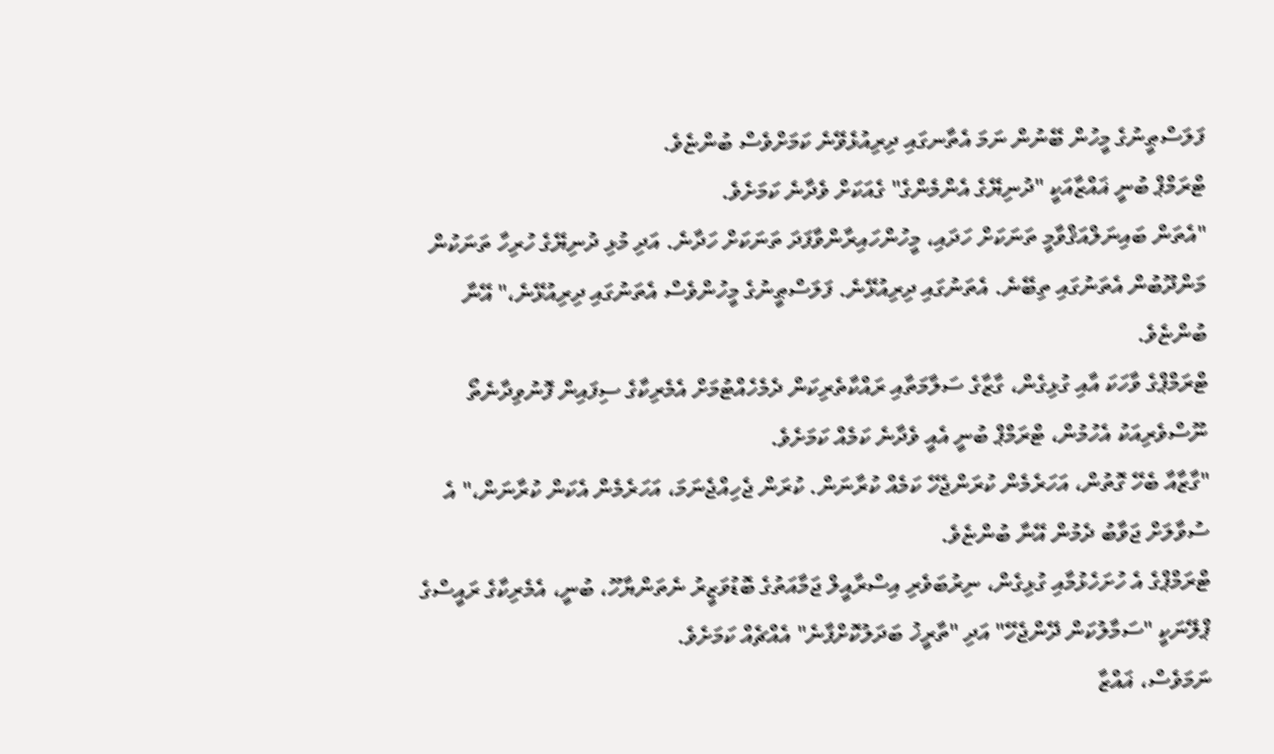ފަލަސްޠީނުގެ މީހުން ބޭނުން ނަމަ އެތާނގައި ދިރިއުޅެވޭނެ ކަމަށްވެސް ބުންޏެވެ.
ޓްރަމްޕް ބުނީ ޣައްޒާއަކީ "ދުނިޔޭގެ އެންމެންގެ" ގެއަކަށް ވެދާނެ ކަމަށެވެ.
"އެތަން ބައިނަލްއަޤްވާމީ ތަނަކަށް ހަދައި، މީހުންހައިރާންވާފަދަ ތަނަކަށް ހަދާނެ. އަދި މުޅި ދުނިޔޭގެ ހުރިހާ ތަނަކުން މަންދޫބުން އެތަނުގައި ތިބޭނެ. އެތަނުގައި ދިރިއުޅޭނެ. ފަލަސްޠީނުގެ މީހުންވެސް އެތަނުގައި ދިރިއުޅޭނެ،" އޭނާ ބުންޏެވެ.
ޓްރަމްޕްގެ ވާހަކަ އާއި ގުޅިގެން، ގާޒާގެ ސަލާމަތާއި ރައްކާތެރިކަން ދެމެހެއްޓުމަށް އެމެރިކާގެ ސިފައިން ފޮނުވިދާނެތޯ ނޫސްވެރިއަކު އެހުމުން، ޓްރަމްޕް ބުނީ އެއީ ވެދާނެ ކަމެއް ކަމަށެވެ.
"ގާޒާއާ ބެހޭ ގޮތުން، އަހަރެމެން ކުރަންޖެހޭ ކަމެއް ކުރާނަން. ކުރަން ޖެހިއްޖެނަމަ، އަހަރެމެން އެކަން ކުރާނަން،" އެ ސުވާލަށް ޖަވާބު ދެމުން އޭނާ ބުންޏެވެ.
ޓްރަމްޕްގެ އެ ހުށަހެޅުމާއި ގުޅިގެން، ނިރުބަވެރި އިސްރާއީލް ޖަމާއަތުގެ ބޮޑުވަޒީރު ނެތަންޔާހޫ، ބުނީ، އެމެރިކާގެ ރައީސްގެ ޕްލޭނަކީ "ސަމާލުކަން ދޭންޖެހޭ" އަދި "ތާރީޚު ބަދަލުކޮށްފާނެ" އެއްޗެއް ކަމަށެވެ.
ނަމަވެސް، ޣައްޒާ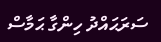ސަރަޙައްދު ހިންގާ ޙަމާސް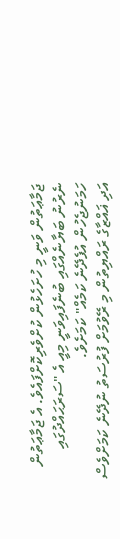ޖަމާޢަތުން ވަނީ މި ހުށަހެޅުން ކުށްވެރިކޮށްފައެވެ. އެ ޖަމާޢަތުން ނެރުނު ބަޔާނެއްގައި ބުނެފައިވަނީ މިއީ އެ "ސަރަޙައްދުގައި ހަމަނުޖެހުން އުފެދޭނެ ކަމެއް" ކަމަށެވެ.
އަދި ޣައްޒާގެ ރައްޔިތުން މި ރޭވުމަށް ފުރުސަތު ނުދޭނެ ކަމަށްވެސް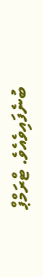ބުނެފައިވެއެވެ. ޓްރަމްޕް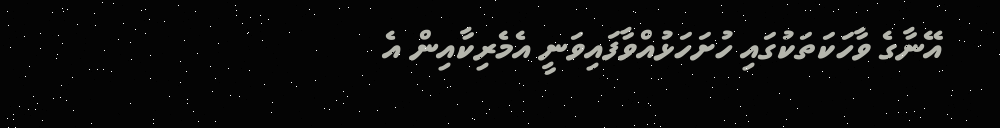އޭނާގެ ވާހަކަތަކުގައި ހުށަހަޅުއްވާފައިވަނީ އެމެރިކާއިން އެ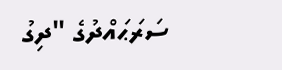ސަރަޙައްދުގެ "ދިގު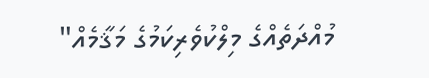މުއްދަތެއްގެ މިލްކުވެރިކަމުގެ މަޤާމެއް"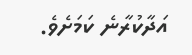އަދާކުރާނެ ކަމަށެވެ.